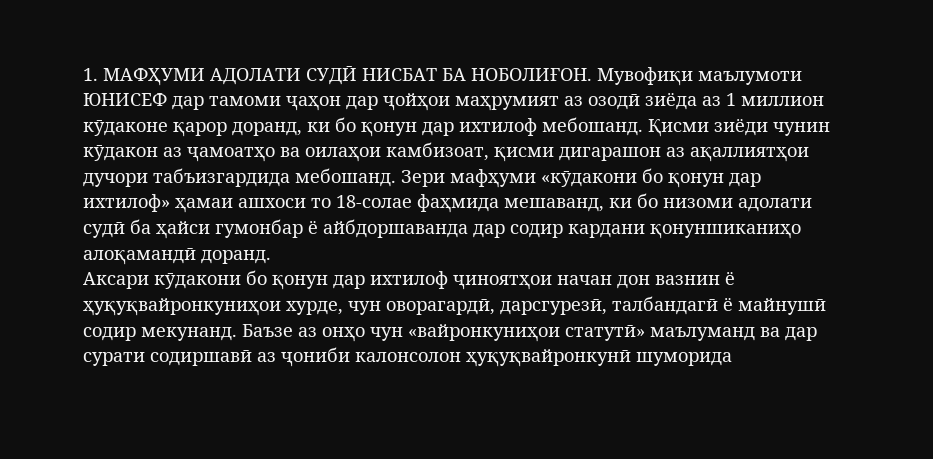1. МАФҲУМИ АДОЛАТИ СУДӢ НИСБАТ БА НОБОЛИҒОН. Мувофиқи маълумоти ЮНИСЕФ дар тамоми ҷаҳон дар ҷойҳои маҳрумият аз озодӣ зиёда аз 1 миллион кӯдаконе қарор доранд, ки бо қонун дар ихтилоф мебошанд. Қисми зиёди чунин кӯдакон аз ҷамоатҳо ва оилаҳои камбизоат, қисми дигарашон аз ақаллиятҳои дучори табъизгардида мебошанд. Зери мафҳуми «кӯдакони бо қонун дар ихтилоф» ҳамаи ашхоси то 18-солае фаҳмида мешаванд, ки бо низоми адолати судӣ ба ҳайси гумонбар ё айбдоршаванда дар содир кардани қонуншиканиҳо алоқамандӣ доранд.
Аксари кӯдакони бо қонун дар ихтилоф ҷиноятҳои начан дон вазнин ё ҳуқуқвайронкуниҳои хурде, чун оворагардӣ, дарсгурезӣ, талбандагӣ ё майнушӣ содир мекунанд. Баъзе аз онҳо чун «вайронкуниҳои статутӣ» маълуманд ва дар сурати содиршавӣ аз ҷониби калонсолон ҳуқуқвайронкунӣ шуморида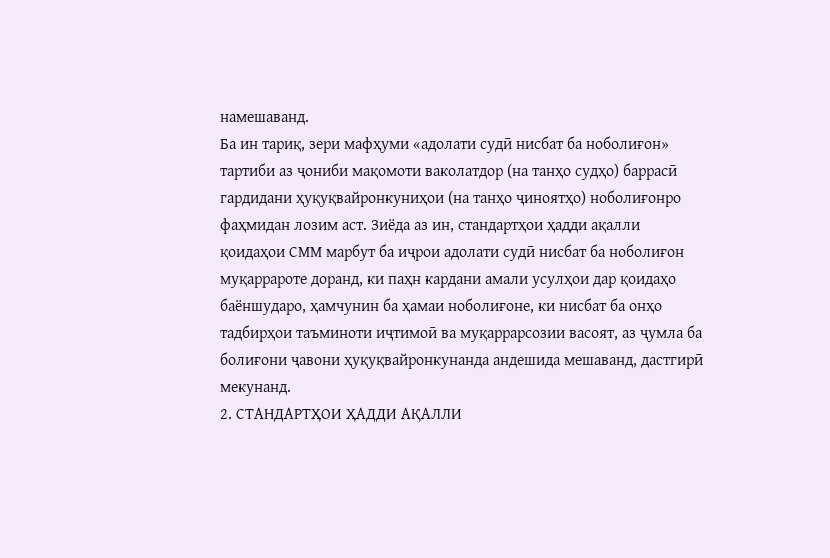намешаванд.
Ба ин тариқ, зери мафҳуми «адолати судӣ нисбат ба ноболиғон» тартиби аз ҷониби мақомоти ваколатдор (на танҳо судҳо) баррасӣ гардидани ҳуқуқвайронкуниҳои (на танҳо ҷиноятҳо) ноболиғонро фаҳмидан лозим аст. Зиёда аз ин, стандартҳои ҳадди ақалли қоидаҳои СММ марбут ба иҷрои адолати судӣ нисбат ба ноболиғон муқаррароте доранд, ки паҳн кардани амали усулҳои дар қоидаҳо баёншударо, ҳамчунин ба ҳамаи ноболиғоне, ки нисбат ба онҳо тадбирҳои таъминоти иҷтимоӣ ва муқаррарсозии васоят, аз ҷумла ба болиғони ҷавони ҳуқуқвайронкунанда андешида мешаванд, дастгирӣ мекунанд.
2. СТАНДАРТҲОИ ҲАДДИ АҚАЛЛИ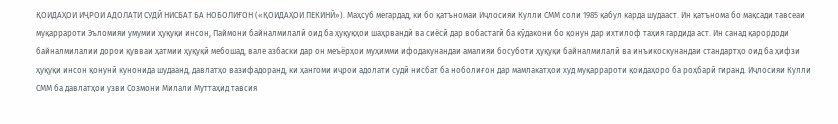ҚОИДАҲОИ ИҶРОИ АДОЛАТИ СУДӢ НИСБАТ БА НОБОЛИҒОН («ҚОИДАҲОИ ПЕКИНӢ»). Маҳсуб мегардад, ки бо қатъномаи Иҷлосияи Кулли СММ соли 1985 қабул карда шудааст. Ин қатънома бо мақсади тавсеаи муқаррароти Эъломияи умумии ҳуқуқи инсон, Паймони байналмилалӣ оид ба ҳуқуқҳои шаҳрвандӣ ва сиёсӣ дар вобастагӣ ба кӯдакони бо қонун дар ихтилоф таҳия гардида аст. Ин санад қарордоди байналмилалии дорои қувваи ҳатмии ҳуқуқӣ мебошад, вале азбаски дар он меъёрҳои муҳимми ифодакунандаи амалияи босуботи ҳуқуқи байналмилалӣ ва инъикоскунандаи стандартҳо оид ба ҳифзи ҳуқуқи инсон қонунӣ кунонида шудаанд, давлатҳо вазифадоранд, ки ҳангоми иҷрои адолати судӣ нисбат ба ноболиғон дар мамлакатҳои худ муқаррароти қоидаҳоро ба роҳбарӣ гиранд. Иҷлосияи Кулли СММ ба давлатҳои узви Созмони Милали Муттаҳид тавсия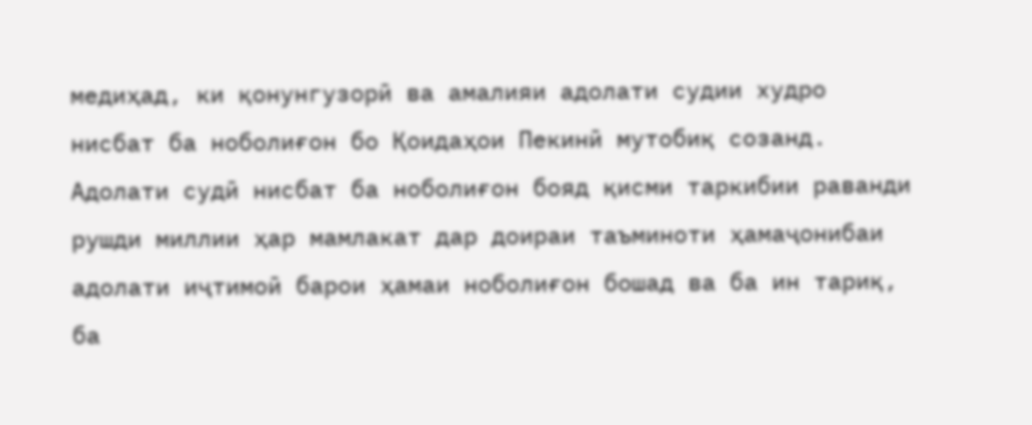медиҳад, ки қонунгузорӣ ва амалияи адолати судии худро нисбат ба ноболиғон бо Қоидаҳои Пекинӣ мутобиқ созанд.
Адолати судӣ нисбат ба ноболиғон бояд қисми таркибии раванди рушди миллии ҳар мамлакат дар доираи таъминоти ҳамаҷонибаи адолати иҷтимоӣ барои ҳамаи ноболиғон бошад ва ба ин тариқ, ба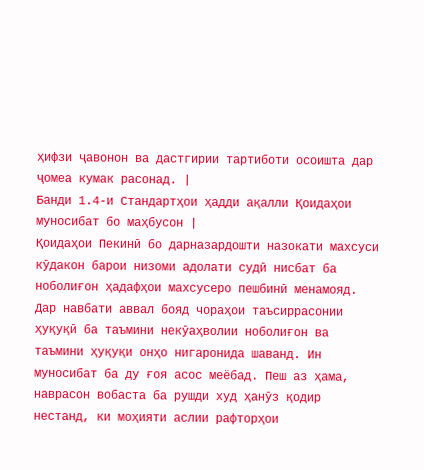ҳифзи ҷавонон ва дастгирии тартиботи осоишта дар ҷомеа кумак расонад. |
Банди 1.4-и Стандартҳои ҳадди ақалли Қоидаҳои муносибат бо маҳбусон |
Қоидаҳои Пекинӣ бо дарназардошти назокати махсуси кӯдакон барои низоми адолати судӣ нисбат ба ноболиғон ҳадафҳои махсусеро пешбинӣ менамояд. Дар навбати аввал бояд чораҳои таъсиррасонии ҳуқуқӣ ба таъмини некӯаҳволии ноболиғон ва таъмини ҳуқуқи онҳо нигаронида шаванд. Ин муносибат ба ду ғоя асос меёбад. Пеш аз ҳама, наврасон вобаста ба рушди худ ҳанӯз қодир нестанд, ки моҳияти аслии рафторҳои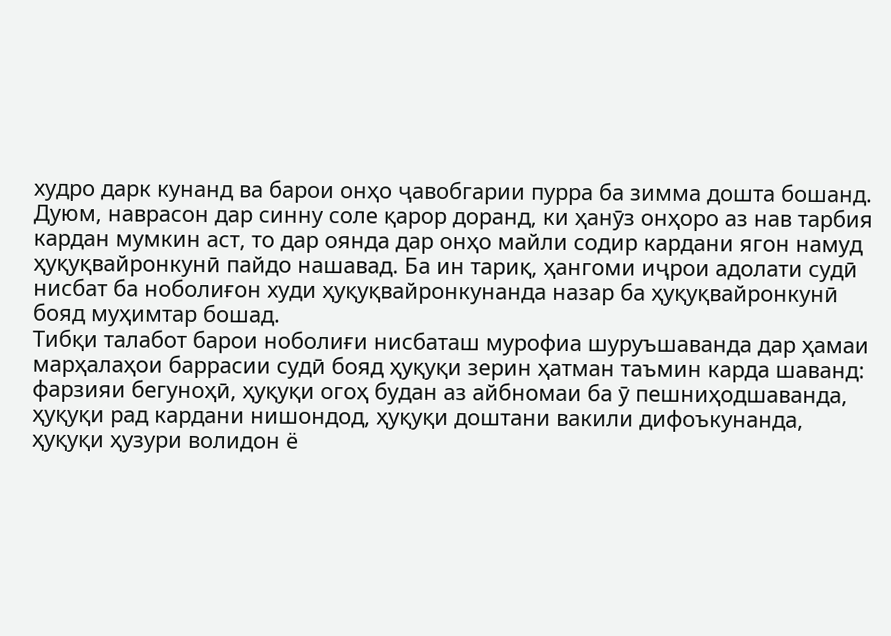худро дарк кунанд ва барои онҳо ҷавобгарии пурра ба зимма дошта бошанд. Дуюм, наврасон дар синну соле қарор доранд, ки ҳанӯз онҳоро аз нав тарбия кардан мумкин аст, то дар оянда дар онҳо майли содир кардани ягон намуд ҳуқуқвайронкунӣ пайдо нашавад. Ба ин тариқ, ҳангоми иҷрои адолати судӣ нисбат ба ноболиғон худи ҳуқуқвайронкунанда назар ба ҳуқуқвайронкунӣ бояд муҳимтар бошад.
Тибқи талабот барои ноболиғи нисбаташ мурофиа шуруъшаванда дар ҳамаи марҳалаҳои баррасии судӣ бояд ҳуқуқи зерин ҳатман таъмин карда шаванд: фарзияи бегуноҳӣ, ҳуқуқи огоҳ будан аз айбномаи ба ӯ пешниҳодшаванда, ҳуқуқи рад кардани нишондод, ҳуқуқи доштани вакили дифоъкунанда, ҳуқуқи ҳузури волидон ё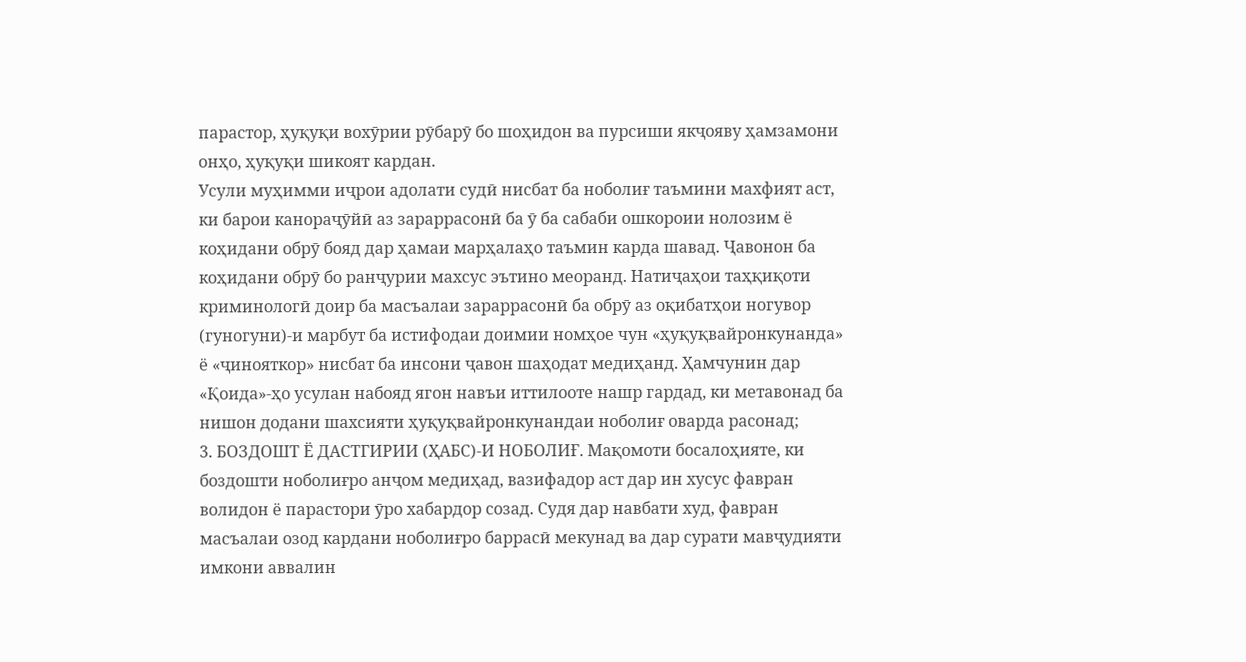парастор, ҳуқуқи вохӯрии рӯбарӯ бо шоҳидон ва пурсиши якҷояву ҳамзамони онҳо, ҳуқуқи шикоят кардан.
Усули муҳимми иҷрои адолати судӣ нисбат ба ноболиғ таъмини махфият аст, ки барои канораҷӯйӣ аз зараррасонӣ ба ӯ ба сабаби ошкороии нолозим ё коҳидани обрӯ бояд дар ҳамаи марҳалаҳо таъмин карда шавад. Ҷавонон ба коҳидани обрӯ бо ранҷурии махсус эътино меоранд. Натиҷаҳои таҳқиқоти криминологӣ доир ба масъалаи зараррасонӣ ба обрӯ аз оқибатҳои ногувор (гуногуни)-и марбут ба истифодаи доимии номҳое чун «ҳуқуқвайронкунанда» ё «ҷинояткор» нисбат ба инсони ҷавон шаҳодат медиҳанд. Ҳамчунин дар «Қоида»-ҳо усулан набояд ягон навъи иттилооте нашр гардад, ки метавонад ба нишон додани шахсияти ҳуқуқвайронкунандаи ноболиғ оварда расонад;
3. БОЗДОШТ Ё ДАСТГИРИИ (ҲАБС)-И НОБОЛИҒ. Мақомоти босалоҳияте, ки боздошти ноболиғро анҷом медиҳад, вазифадор аст дар ин хусус фавран волидон ё парастори ӯро хабардор созад. Судя дар навбати худ, фавран масъалаи озод кардани ноболиғро баррасӣ мекунад ва дар сурати мавҷудияти имкони аввалин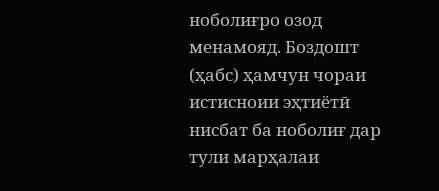ноболиғро озод менамояд. Боздошт (ҳабс) ҳамчун чораи истисноии эҳтиётӣ нисбат ба ноболиғ дар тули марҳалаи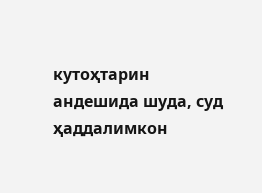кутоҳтарин андешида шуда, суд ҳаддалимкон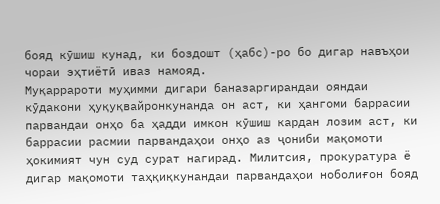бояд кӯшиш кунад, ки боздошт (ҳабс)-ро бо дигар навъҳои чораи эҳтиётӣ иваз намояд.
Муқаррароти муҳимми дигари баназаргирандаи ояндаи кӯдакони ҳуқуқвайронкунанда он аст, ки ҳангоми баррасии парвандаи онҳо ба ҳадди имкон кӯшиш кардан лозим аст, ки баррасии расмии парвандаҳои онҳо аз ҷониби мақомоти ҳокимият чун суд сурат нагирад. Милитсия, прокуратура ё дигар мақомоти таҳқиқкунандаи парвандаҳои ноболиғон бояд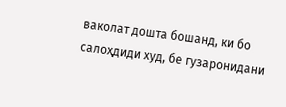ваколат дошта бошанд, ки бо салоҳдиди худ, бе гузаронидани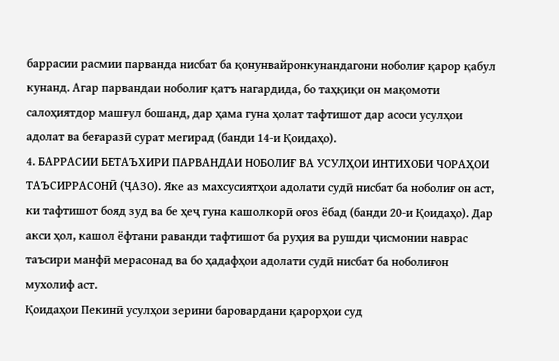баррасии расмии парванда нисбат ба қонунвайронкунандагони ноболиғ қарор қабул кунанд. Агар парвандаи ноболиғ қатъ нагардида, бо таҳқиқи он мақомоти салоҳиятдор машғул бошанд, дар ҳама гуна ҳолат тафтишот дар асоси усулҳои адолат ва беғаразӣ сурат мегирад (банди 14-и Қоидаҳо).
4. БАРРАСИИ БЕТАЪХИРИ ПАРВАНДАИ НОБОЛИҒ ВА УСУЛҲОИ ИНТИХОБИ ЧОРАҲОИ ТАЪСИРРАСОНӢ (ҶАЗО). Яке аз махсусиятҳои адолати судӣ нисбат ба ноболиғ он аст, ки тафтишот бояд зуд ва бе ҳеҷ гуна кашолкорӣ оғоз ёбад (банди 20-и Қоидаҳо). Дар акси ҳол, кашол ёфтани раванди тафтишот ба руҳия ва рушди ҷисмонии наврас таъсири манфӣ мерасонад ва бо ҳадафҳои адолати судӣ нисбат ба ноболиғон мухолиф аст.
Қоидаҳои Пекинӣ усулҳои зерини баровардани қарорҳои суд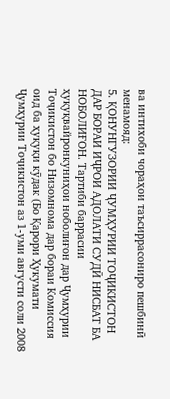ва интихоби чораҳои таъсиррасониро пешбинӣ менамояд:
5. ҚОНУНГУЗОРИИ ҶУМҲУРИИ ТОҶИКИСТОН ДАР БОРАИ ИҶРОИ АДОЛАТИ СУДӢ НИСБАТ БА НОБОЛИҒОН. Тартиби баррасии ҳуқуқвайронкуниҳои ноболиғон дар Ҷумҳурии Тоҷикистон бо Низомнома дар бораи Комиссия оид ба ҳуқуқи кӯдак (Бо Қарори Ҳукумати Ҷумҳурии Тоҷикистон аз 1-уми августи соли 2008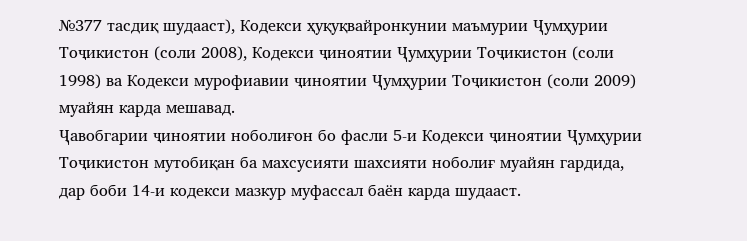№377 тасдиқ шудааст), Кодекси ҳуқуқвайронкунии маъмурии Ҷумҳурии Тоҷикистон (соли 2008), Кодекси ҷиноятии Ҷумҳурии Тоҷикистон (соли 1998) ва Кодекси мурофиавии ҷиноятии Ҷумҳурии Тоҷикистон (соли 2009) муайян карда мешавад.
Ҷавобгарии ҷиноятии ноболиғон бо фасли 5-и Кодекси ҷиноятии Ҷумҳурии Тоҷикистон мутобиқан ба махсусияти шахсияти ноболиғ муайян гардида, дар боби 14-и кодекси мазкур муфассал баён карда шудааст.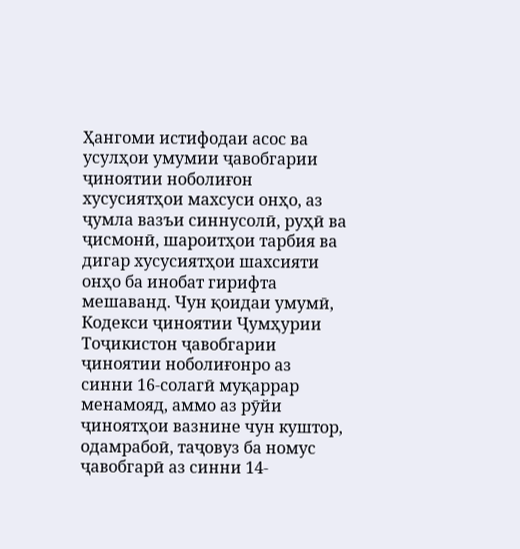Ҳангоми истифодаи асос ва усулҳои умумии ҷавобгарии ҷиноятии ноболиғон хусусиятҳои махсуси онҳо, аз ҷумла вазъи синнусолӣ, руҳӣ ва ҷисмонӣ, шароитҳои тарбия ва дигар хусусиятҳои шахсияти онҳо ба инобат гирифта мешаванд. Чун қоидаи умумӣ, Кодекси ҷиноятии Ҷумҳурии Тоҷикистон ҷавобгарии ҷиноятии ноболиғонро аз синни 16-солагӣ муқаррар менамояд, аммо аз рӯйи ҷиноятҳои вазнине чун куштор, одамрабоӣ, таҷовуз ба номус ҷавобгарӣ аз синни 14-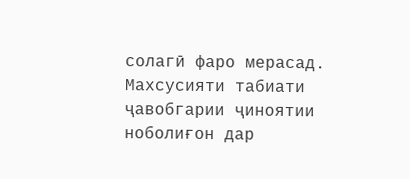солагӣ фаро мерасад.
Махсусияти табиати ҷавобгарии ҷиноятии ноболиғон дар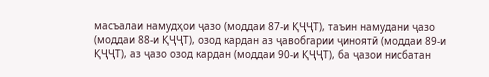масъалаи намудҳои ҷазо (моддаи 87-и ҚҶҶТ), таъин намудани ҷазо (моддаи 88-и ҚҶҶТ), озод кардан аз ҷавобгарии ҷиноятӣ (моддаи 89-и ҚҶҶТ), аз ҷазо озод кардан (моддаи 90-и ҚҶҶТ), ба ҷазои нисбатан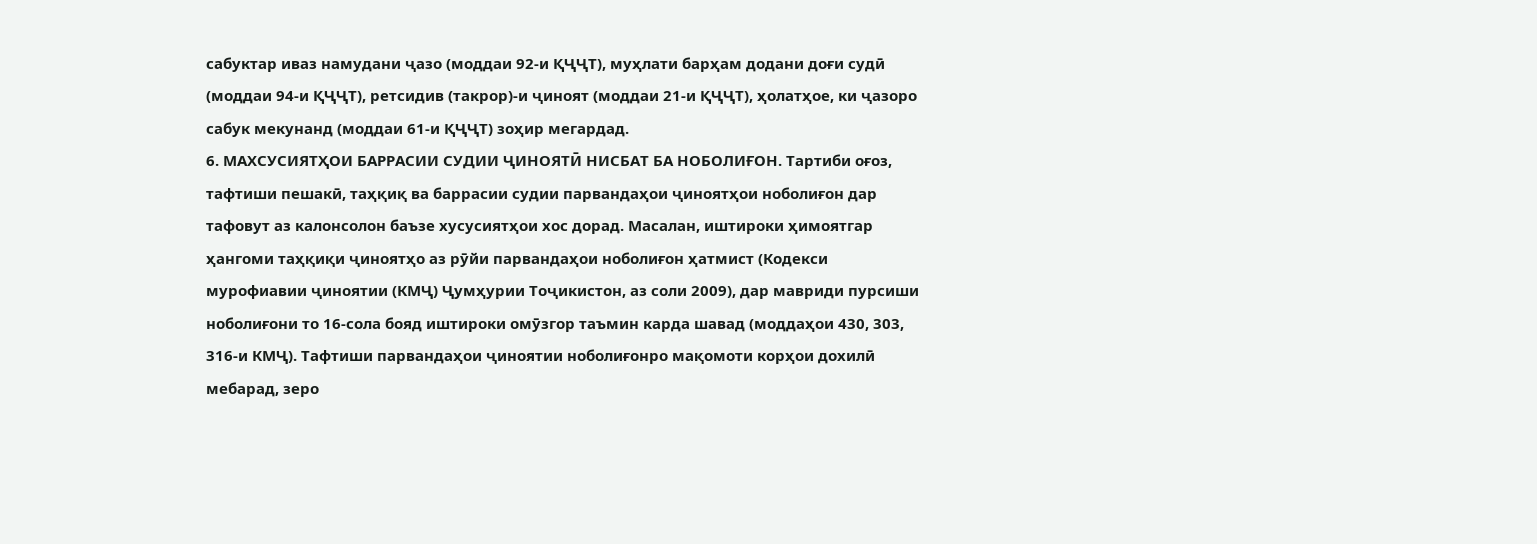сабуктар иваз намудани ҷазо (моддаи 92-и ҚҶҶТ), муҳлати барҳам додани доғи судӣ (моддаи 94-и ҚҶҶТ), ретсидив (такрор)-и ҷиноят (моддаи 21-и ҚҶҶТ), ҳолатҳое, ки ҷазоро сабук мекунанд (моддаи 61-и ҚҶҶТ) зоҳир мегардад.
6. МАХСУСИЯТҲОИ БАРРАСИИ СУДИИ ҶИНОЯТӢ НИСБАТ БА НОБОЛИҒОН. Тартиби оғоз, тафтиши пешакӣ, таҳқиқ ва баррасии судии парвандаҳои ҷиноятҳои ноболиғон дар тафовут аз калонсолон баъзе хусусиятҳои хос дорад. Масалан, иштироки ҳимоятгар ҳангоми таҳқиқи ҷиноятҳо аз рӯйи парвандаҳои ноболиғон ҳатмист (Кодекси мурофиавии ҷиноятии (КМҶ) Ҷумҳурии Тоҷикистон, аз соли 2009), дар мавриди пурсиши ноболиғони то 16-сола бояд иштироки омӯзгор таъмин карда шавад (моддаҳои 430, 303, 316-и КМҶ). Тафтиши парвандаҳои ҷиноятии ноболиғонро мақомоти корҳои дохилӣ мебарад, зеро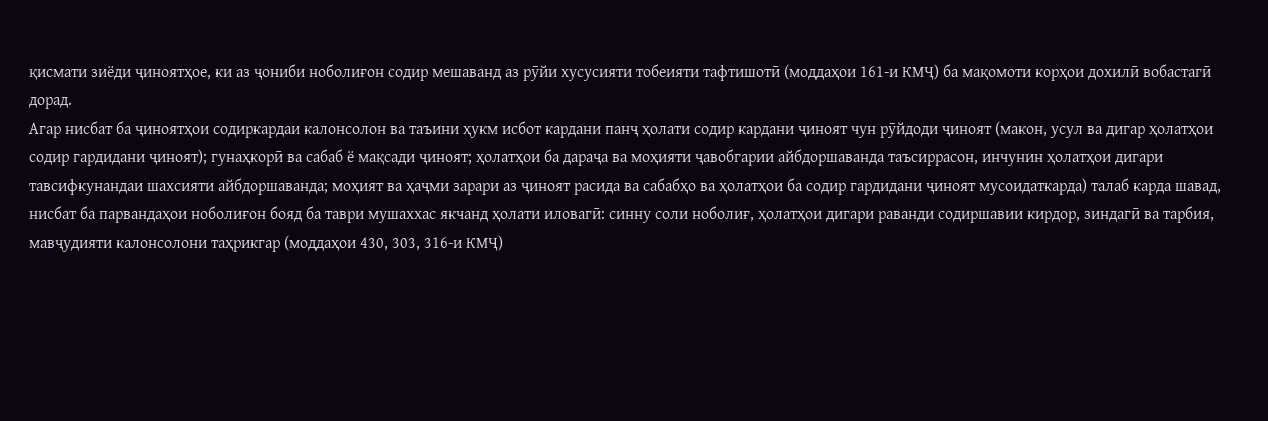қисмати зиёди ҷиноятҳое, ки аз ҷониби ноболиғон содир мешаванд аз рӯйи хусусияти тобеияти тафтишотӣ (моддаҳои 161-и КМҶ) ба мақомоти корҳои дохилӣ вобастагӣ дорад.
Агар нисбат ба ҷиноятҳои содиркардаи калонсолон ва таъини ҳукм исбот кардани панҷ ҳолати содир кардани ҷиноят чун рӯйдоди ҷиноят (макон, усул ва дигар ҳолатҳои содир гардидани ҷиноят); гунаҳкорӣ ва сабаб ё мақсади ҷиноят; ҳолатҳои ба дараҷа ва моҳияти ҷавобгарии айбдоршаванда таъсиррасон, инчунин ҳолатҳои дигари тавсифкунандаи шахсияти айбдоршаванда; моҳият ва ҳаҷми зарари аз ҷиноят расида ва сабабҳо ва ҳолатҳои ба содир гардидани ҷиноят мусоидаткарда) талаб карда шавад, нисбат ба парвандаҳои ноболиғон бояд ба таври мушаххас якчанд ҳолати иловагӣ: синну соли ноболиғ, ҳолатҳои дигари раванди содиршавии кирдор, зиндагӣ ва тарбия, мавҷудияти калонсолони таҳрикгар (моддаҳои 430, 303, 316-и КМҶ)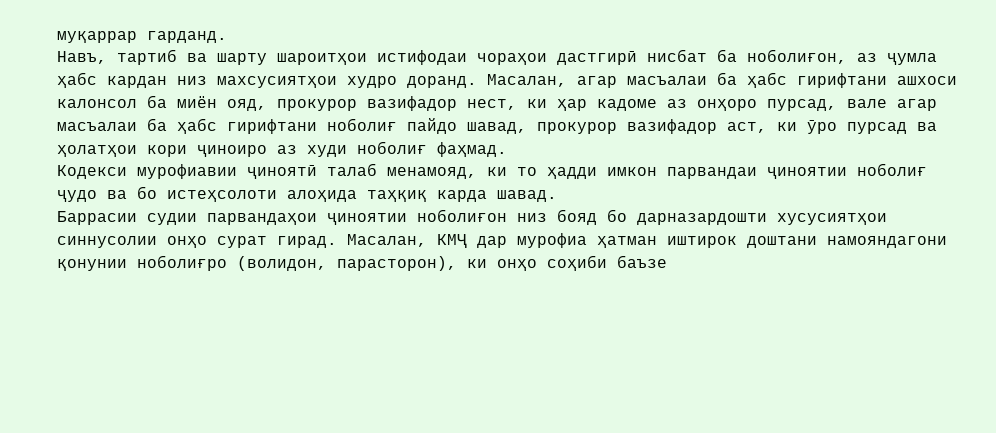муқаррар гарданд.
Навъ, тартиб ва шарту шароитҳои истифодаи чораҳои дастгирӣ нисбат ба ноболиғон, аз ҷумла ҳабс кардан низ махсусиятҳои худро доранд. Масалан, агар масъалаи ба ҳабс гирифтани ашхоси калонсол ба миён ояд, прокурор вазифадор нест, ки ҳар кадоме аз онҳоро пурсад, вале агар масъалаи ба ҳабс гирифтани ноболиғ пайдо шавад, прокурор вазифадор аст, ки ӯро пурсад ва ҳолатҳои кори ҷиноиро аз худи ноболиғ фаҳмад.
Кодекси мурофиавии ҷиноятӣ талаб менамояд, ки то ҳадди имкон парвандаи ҷиноятии ноболиғ ҷудо ва бо истеҳсолоти алоҳида таҳқиқ карда шавад.
Баррасии судии парвандаҳои ҷиноятии ноболиғон низ бояд бо дарназардошти хусусиятҳои синнусолии онҳо сурат гирад. Масалан, КМҶ дар мурофиа ҳатман иштирок доштани намояндагони қонунии ноболиғро (волидон, парасторон), ки онҳо соҳиби баъзе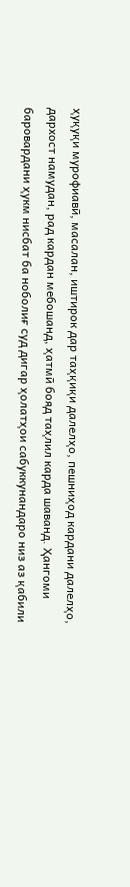ҳуқуқи мурофиавӣ, масалан, иштирок дар таҳқиқи далелҳо, пешниҳод кардани далелҳо, дархост намудан, рад кардан мебошанд, ҳатмӣ бояд таҳлил карда шаванд. Ҳангоми баровардани ҳукм нисбат ба ноболиғ суд дигар ҳолатҳои сабуккунандаро низ аз қабили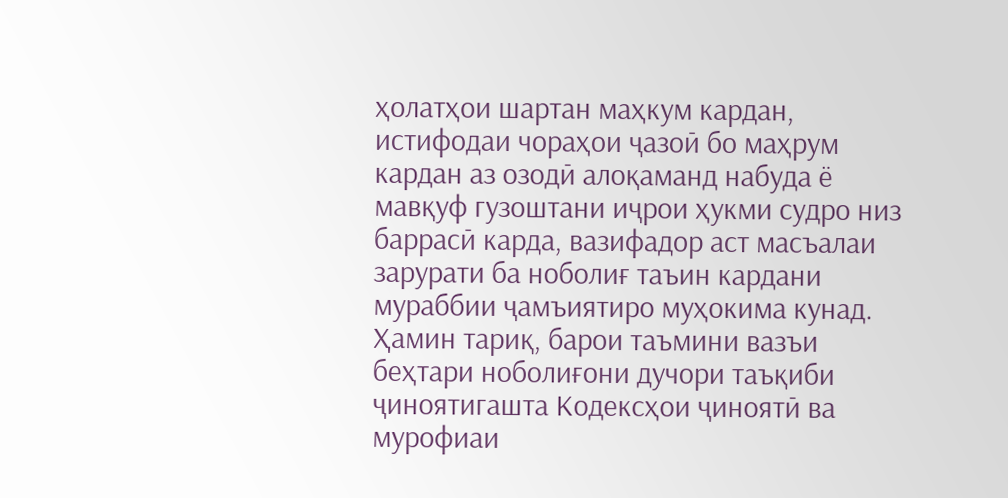ҳолатҳои шартан маҳкум кардан, истифодаи чораҳои ҷазоӣ бо маҳрум кардан аз озодӣ алоқаманд набуда ё мавқуф гузоштани иҷрои ҳукми судро низ баррасӣ карда, вазифадор аст масъалаи зарурати ба ноболиғ таъин кардани мураббии ҷамъиятиро муҳокима кунад.
Ҳамин тариқ, барои таъмини вазъи беҳтари ноболиғони дучори таъқиби ҷиноятигашта Кодексҳои ҷиноятӣ ва мурофиаи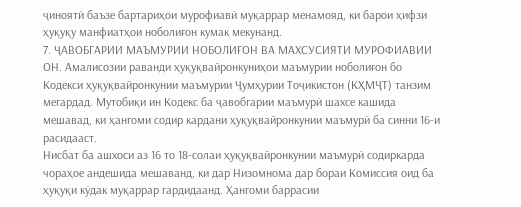ҷиноятӣ баъзе бартариҳои мурофиавӣ муқаррар менамояд, ки барои ҳифзи ҳуқуқу манфиатҳои ноболиғон кумак мекунанд.
7. ҶАВОБГАРИИ МАЪМУРИИ НОБОЛИҒОН ВА МАХСУСИЯТИ МУРОФИАВИИ ОН. Амалисозии раванди ҳуқуқвайронкуниҳои маъмурии ноболиғон бо Кодекси ҳуқуқвайронкунии маъмурии Ҷумҳурии Тоҷикистон (КҲМҶТ) танзим мегардад. Мутобиқи ин Кодекс ба ҷавобгарии маъмурӣ шахсе кашида мешавад, ки ҳангоми содир кардани ҳуқуқвайронкунии маъмурӣ ба синни 16-и расидааст.
Нисбат ба ашхоси аз 16 то 18-солаи ҳуқуқвайронкунии маъмурӣ содиркарда чораҳое андешида мешаванд, ки дар Низомнома дар бораи Комиссия оид ба ҳуқуқи кӯдак муқаррар гардидаанд. Ҳангоми баррасии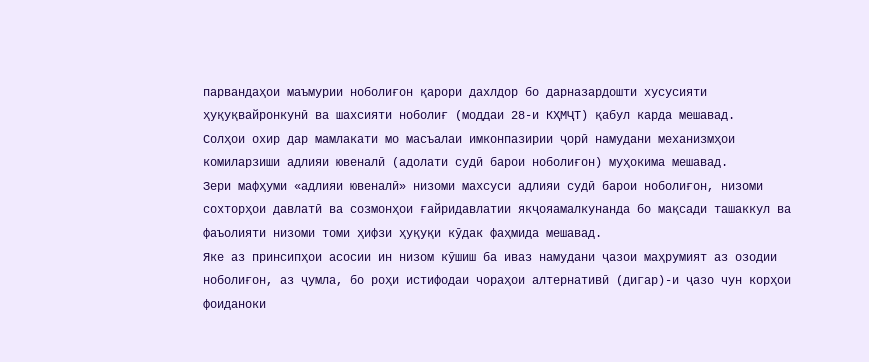парвандаҳои маъмурии ноболиғон қарори дахлдор бо дарназардошти хусусияти ҳуқуқвайронкунӣ ва шахсияти ноболиғ (моддаи 28-и КҲМҶТ) қабул карда мешавад.
Солҳои охир дар мамлакати мо масъалаи имконпазирии ҷорӣ намудани механизмҳои комиларзиши адлияи ювеналӣ (адолати судӣ барои ноболиғон) муҳокима мешавад.
Зери мафҳуми «адлияи ювеналӣ» низоми махсуси адлияи судӣ барои ноболиғон, низоми сохторҳои давлатӣ ва созмонҳои ғайридавлатии якҷояамалкунанда бо мақсади ташаккул ва фаъолияти низоми томи ҳифзи ҳуқуқи кӯдак фаҳмида мешавад.
Яке аз принсипҳои асосии ин низом кӯшиш ба иваз намудани ҷазои маҳрумият аз озодии ноболиғон, аз ҷумла, бо роҳи истифодаи чораҳои алтернативӣ (дигар)-и ҷазо чун корҳои фоиданоки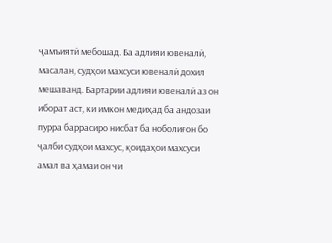ҷамъиятӣ мебошад. Ба адлияи ювеналӣ, масалан, судҳои махсуси ювеналӣ дохил мешаванд. Бартарии адлияи ювеналӣ аз он иборат аст, ки имкон медиҳад ба андозаи пурра баррасиро нисбат ба ноболиғон бо ҷалби судҳои махсус, қоидаҳои махсуси амал ва ҳамаи он чи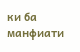ки ба манфиати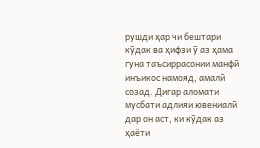рушди ҳар чи бештари кӯдак ва ҳифзи ӯ аз ҳама гуна таъсиррасонии манфӣ инъикос намояд, амалӣ созад. Дигар аломати мусбати адлияи ювениалӣ дар он аст, ки кӯдак аз ҳаёти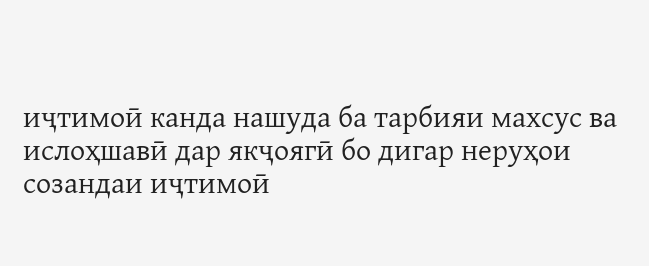иҷтимоӣ канда нашуда ба тарбияи махсус ва ислоҳшавӣ дар якҷоягӣ бо дигар неруҳои созандаи иҷтимоӣ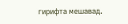гирифта мешавад.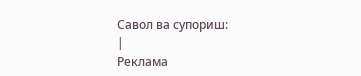Савол ва супориш:
|
Реклама